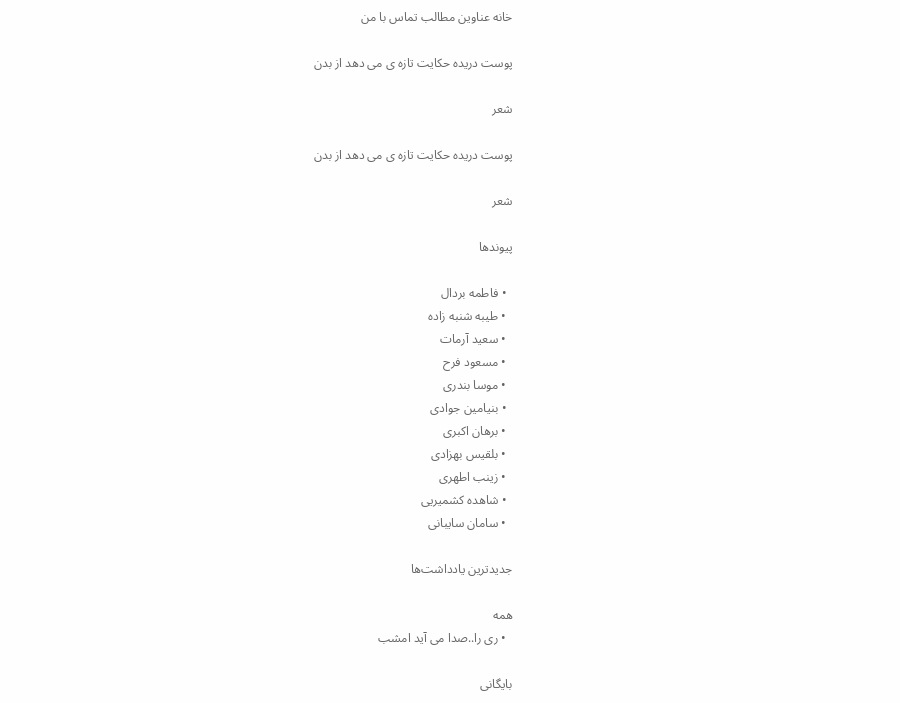خانه عناوین مطالب تماس با من

پوست دریده حکایت تازه ی می دهد از بدن

شعر

پوست دریده حکایت تازه ی می دهد از بدن

شعر

پیوندها

  • فاطمه بردال
  • طیبه شنبه زاده
  • سعید آرمات
  • مسعود فرح
  • موسا بندری
  • بنیامین جوادی
  • برهان اکبری
  • بلقیس بهزادی
  • زینب اطهری
  • شاهده کشمیریی
  • سامان سایبانی

جدیدترین یادداشت‌ها

همه
  • ری را..صدا می آید امشب

بایگانی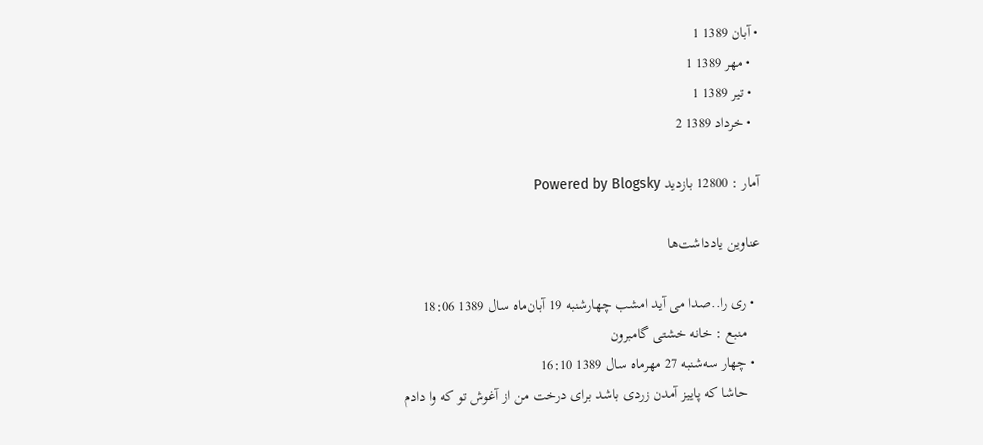• آبان 1389 1
  • مهر 1389 1
  • تیر 1389 1
  • خرداد 1389 2

آمار : 12800 بازدید Powered by Blogsky

عناوین یادداشت‌ها

  • ری را..صدا می آید امشب چهارشنبه 19 آبان‌ماه سال 1389 18:06
    منبع : خانه خشتی گامبرون
  • چهار سه‌شنبه 27 مهر‌ماه سال 1389 16:10
    حاشا که پاییز آمدن زردی باشد برای درخت من از آغوش تو که وا دادم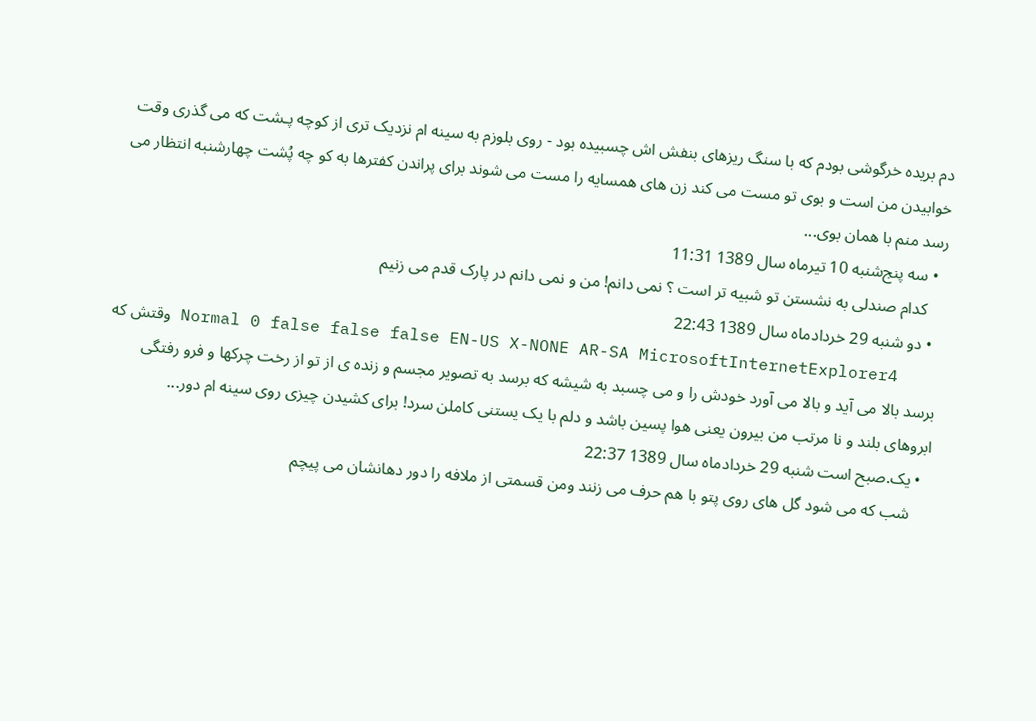دم بریده خرگوشی بودم که با سنگ ریزهای بنفش اش چسبیده بود - روی بلوزم به سینه ام نزدیک تری از کوچه پـشت که می گذری وقت خوابیدن من است و بوی تو مست می کند زن های همسایه را مست می شوند برای پراندن کفترها به کو چه پُشت چهارشنبه انتظار می رسد منم با همان بوی...
  • سه پنج‌شنبه 10 تیر‌ماه سال 1389 11:31
    کدام صندلی به نشستن تو شبیه تر است ؟ نمی دانم! من و نمی دانم در پارک قدم می زنیم
  • دو شنبه 29 خرداد‌ماه سال 1389 22:43
    Normal 0 false false false EN-US X-NONE AR-SA MicrosoftInternetExplorer4 وقتش که برسد بالا می آید و بالا می آورد خودش را و می چسبد به شیشه که برسد به تصویر مجسم و زنده ی از تو از رخت چرکها و فرو رفتگی ابروهای بلند و نا مرتب من بیرون یعنی هوا پسین باشد و دلم با یک یستنی کاملن سرد! برای کشیدن چیزی روی سینه ام دور...
  • یک.صبح است شنبه 29 خرداد‌ماه سال 1389 22:37
    شب که می شود گل های روی پتو با هم حرف می زنند ومن قسمتی از ملافه را دور دهانشان می پیچم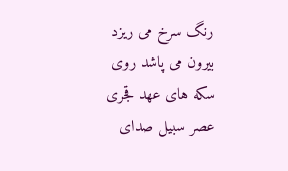رنگ سرخ می ریزد بیرون می پاشد روی سکه های عهد قجری عصر سبیل صدای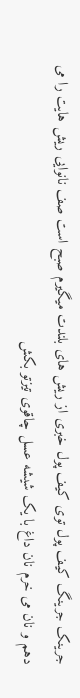جرینک جرینگ کیف پول توی کیف پول خبری از ریش های بلندت میگیرم صبح است صف نانوایی ریش هایت را می دهم و نان می خرم نان داغ با یک شیشه عسل چاقوی تیزتو بکش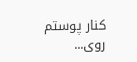کنار پوستم روی...